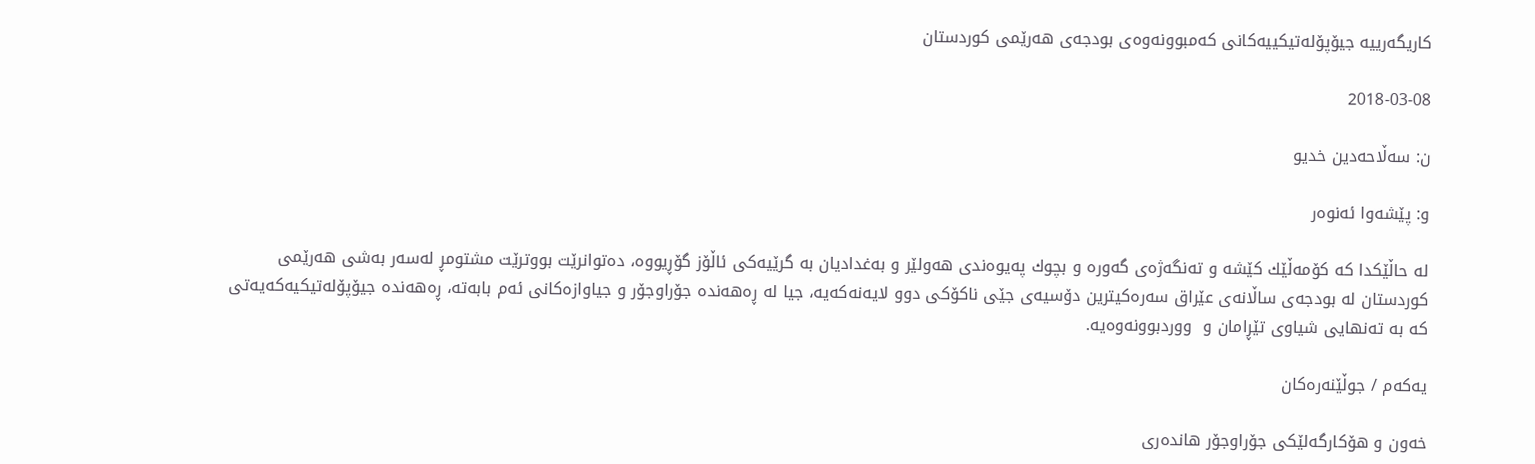كاریگه‌رییه‌ جیۆپۆلەتیکییەکانی كه‌مبوونەوەی بودجەی هەرێمی کوردستان

2018-03-08

ن: سەڵاحەدین خدیو

و: پێشەوا ئەنوەر

لە حاڵێكدا كه‌ كۆمه‌ڵێك كێشه‌ و ته‌نگه‌ژه‌ی گه‌وره‌ و بچوك په‌یوه‌ندی هه‌ولێر و به‌غدادیان به‌ گرێیه‌كی ئاڵۆز گۆڕیووه‌، ده‌توانرێت بووترێت مشتومڕ له‌سه‌ر به‌شی هەرێمی كوردستان له‌ بودجه‌ی ساڵانه‌ی عێراق سه‌ره‌كیترین دۆسیه‌ی جێی ناكۆكی دوو لایه‌نه‌كه‌یه‌، جیا له‌ ڕه‌هه‌نده‌ جۆراوجۆر و جیاوازه‌كانی ئه‌م بابه‌ته‌، ڕه‌هه‌نده‌ جیۆپۆلەتیکیەکەیەتی كه‌ به‌ ته‌نهایی شیاوی تێڕامان و  ووردبوونه‌وه‌یه‌.

یەکەم / جوڵێنه‌ره‌كان

خه‌ون و هۆكارگه‌لێكی جۆراوجۆر هانده‌ری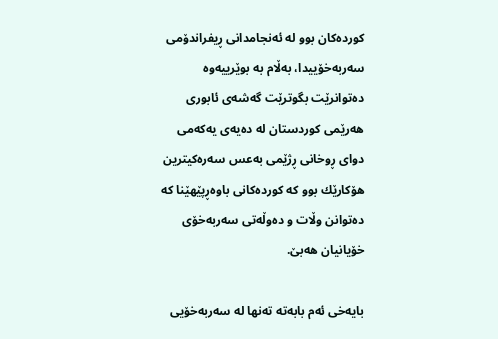كورده‌كان بوو له‌ ئه‌نجامدانی ڕیفراندۆمی سه‌ربه‌خۆییدا، به‌ڵام به‌ بوێرییه‌وه‌ ده‌توانرێت بگوترێت گه‌شه‌ی ئابوری هه‌رێمی كوردستان له‌ ده‌یه‌ی یه‌كه‌می دوای ڕوخانی ڕژێمی به‌عس سه‌ره‌كیترین هۆكارێك بوو كه‌ كورده‌كانی باوه‌ڕپێهێنا كه‌ ده‌توانن وڵات و ده‌وڵه‌تی سه‌ربه‌خۆی خۆیانیان هه‌بێ.

بایه‌خی ئه‌م بابه‌ته‌ ته‌نها له‌ سه‌ربه‌خۆیی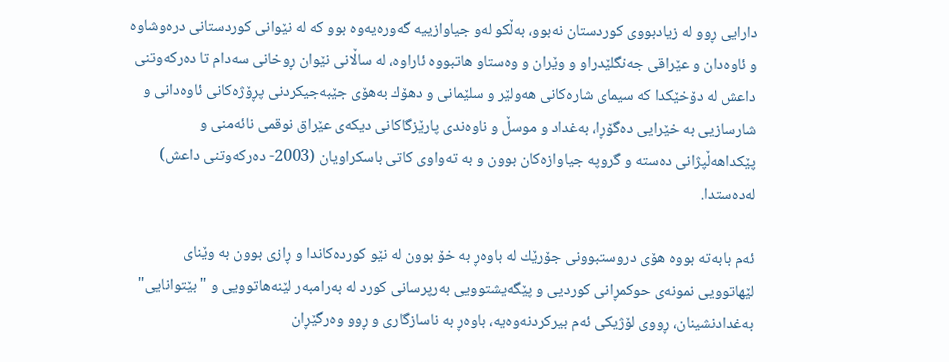دارایی ڕوو له‌ زیادبووی كوردستان نه‌بوو، به‌ڵكو له‌و جیاوازییه‌ گه‌وره‌یه‌وه‌‌ بوو كه‌ له‌ نێوانی كوردستانی دره‌وشاوه‌ و ئاوه‌دان و عێراقی جه‌نگلێدراو و وێران و وه‌ستاو هاتبووه‌ ئاراوه‌، له‌ ساڵانی نێوان ڕوخانی سه‌دام تا ده‌ركه‌وتنی داعش له‌ دۆخێكدا كه‌ سیمای شاره‌كانی هه‌ولێر و سلێمانی و دهۆك به‌هۆی جێبه‌جیكردنی پڕۆژه‌كانی ئاوه‌دانی و شارسازیی به‌ خێرایی ده‌گۆڕا، به‌غداد و موسڵ و ناوه‌ندی پارێزگاكانی دیكه‌ی عێراق نوقمی نائه‌منی و پێكداهه‌ڵپژانی ده‌سته‌ و گروپه‌ جیاوازه‌كان بوون و به‌ ته‌واوی كاتی باسكراویان (2003- ده‌ركه‌وتنی داعش) له‌ده‌ستدا.

ئه‌م بابه‌ته‌ بووه‌ هۆی دروستبوونی جۆرێك له‌ باوه‌ڕ به‌ خۆ بوون له‌ نێو كورده‌كاندا و ڕازی بوون به‌ وێنای لێهاتوویی نمونه‌ی حوكمڕانی كوردیی و پێگه‌یشتوویی به‌رپرسانی كورد له‌ به‌رامبه‌ر لێنه‌هاتوویی و "بێتوانایی" به‌غدادنشینان، ڕووی لۆژیكی ئه‌م بیركردنه‌وه‌یه‌، باوه‌ڕ به‌ ناسازگاری و ڕوو وه‌رگێڕان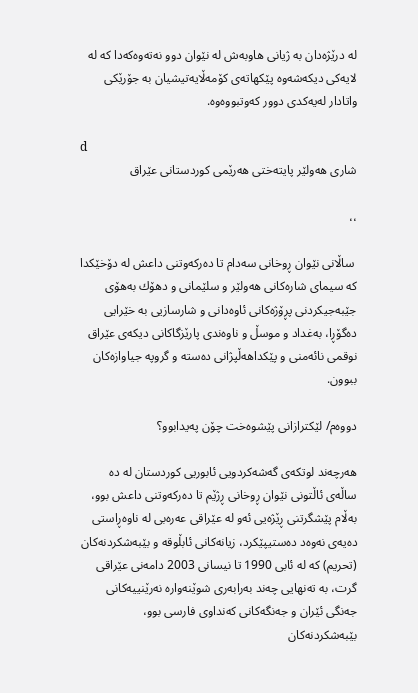له‌ درێژه‌دان به‌ ژیانی هاوبه‌ش له‌ نێوان دوو نه‌ته‌وه‌كه‌دا كه‌ له‌ لایه‌كی دیكه‌شه‌وه‌ پێكهاته‌ی كۆمه‌ڵایه‌تیشیان به‌ جۆرێكی واتادار له‌یەكدی دوور كه‌وتبووه‌وه‌.

d
شاری هەولێر پایتەختی هەرێمی کوردستانی عێراق

،،

 ساڵانی نێوان ڕوخانی سه‌دام تا ده‌ركه‌وتنی داعش له‌ دۆخێكدا كه‌ سیمای شاره‌كانی هه‌ولێر و سلێمانی و دهۆك به‌هۆی جێبه‌جیكردنی پڕۆژه‌كانی ئاوه‌دانی و شارسازیی به‌ خێرایی ده‌گۆڕا، به‌غداد و موسڵ و ناوه‌ندی پارێزگاكانی دیكه‌ی عێراق نوقمی نائه‌منی و پێكداهه‌ڵپژانی ده‌سته‌ و گروپه‌ جیاوازه‌كان ببوون.

دووەم/ لێكترازانی پێشوەخت چۆن په‌یدابوو؟

هه‌رچه‌ند لوتكه‌ی گه‌شه‌كردویی ئابوریی كوردستان له‌ ده‌ ساڵه‌ی ئاڵتونی نێوان ڕوخانی ڕژێم تا ده‌ركه‌وتنی داعش بوو، به‌ڵام پێشگرتنی ڕێژه‌یی ئه‌و له‌ عێراقی عه‌ره‌بی له‌ ناوه‌ڕاستی ده‌یه‌ی نه‌وه‌د ده‌ستیپێكرد، زیانه‌كانی ئابڵوقه‌ و بێبه‌شكردنه‌كان (تحریم) كه‌ له‌ ئابی 1990 تا نیسانی 2003 دامه‌نی عێراقی گرت، به‌ ته‌نهایی چه‌ند به‌رابه‌ری شوێنه‌واره‌ نه‌رێنییه‌كانی جه‌نگی ئێران و جه‌نگه‌كانی كه‌نداوی فارسی بوو،  بێبه‌شكردنه‌كان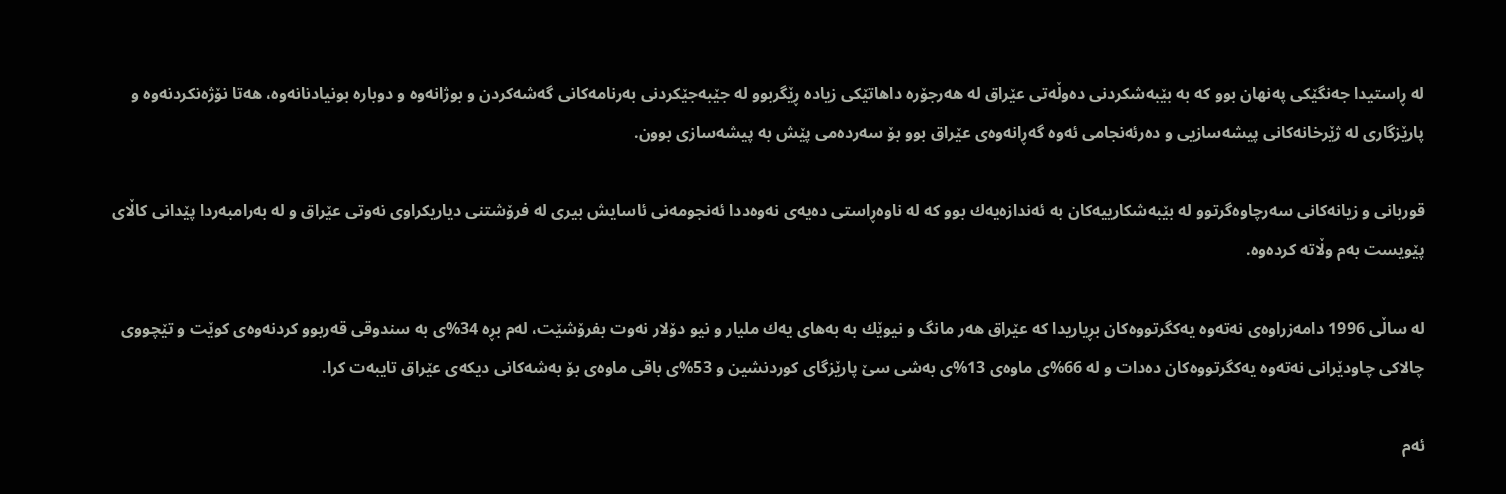له‌ ڕاستیدا جه‌نگێكی په‌نهان بوو كه‌ به‌ بێبه‌شكردنی ده‌وڵه‌تی عێراق له‌ هه‌رجۆره‌ داهاتێكی زیاده‌ ڕێگربوو له‌ جێبه‌جێكردنی به‌رنامه‌كانی گه‌شه‌كردن و بوژانه‌وه‌ و دوباره‌ بونیادنانه‌وه‌، هەتا نۆژه‌نكردنه‌وه‌ و پارێزگاری له‌ ژێرخانه‌كانی پیشه‌سازیی و ده‌رئه‌نجامی ئه‌وه‌ گه‌ڕانه‌وه‌ی عێراق بوو بۆ سه‌رده‌می پێش به‌ پیشه‌سازی بوون.

قوربانی و زیانه‌كانی سه‌رچاوه‌گرتوو له‌ بێبه‌شكارییه‌كان به‌ ئه‌ندازه‌یه‌ك بوو كه‌ له‌ ناوه‌ڕاستی ده‌یه‌ی نه‌وه‌ددا ئه‌نجومه‌نی ئاسایش بیری له‌ فرۆشتنی دیاریكراوی نه‌وتی عێراق و له‌ به‌رامبه‌ردا پێدانی كاڵای پێویست به‌م وڵاته‌ كرده‌وه‌.

له‌ ساڵی 1996 دامه‌زراوه‌ی‌ نه‌ته‌وه‌ یه‌كگرتووه‌كان بڕیاریدا كه‌ عێراق هه‌ر مانگ و نیوێك به‌ به‌های یه‌ك ملیار و نیو دۆلار نه‌وت بفرۆشێت، له‌م بڕه‌ 34%ی به‌ سندوقی قه‌ربوو كردنه‌وه‌ی كوێت و تێچووی چالاكی چاودێرانی نه‌ته‌وه‌ یه‌كگرتووه‌كان ده‌دات و له‌ 66%ی ماوه‌ی 13%ی به‌شی سێ پارێزگای كوردنشین و 53%ی باقی ماوه‌ی بۆ به‌شه‌كانی دیكه‌ی عێراق تایبه‌ت كرا.

ئه‌م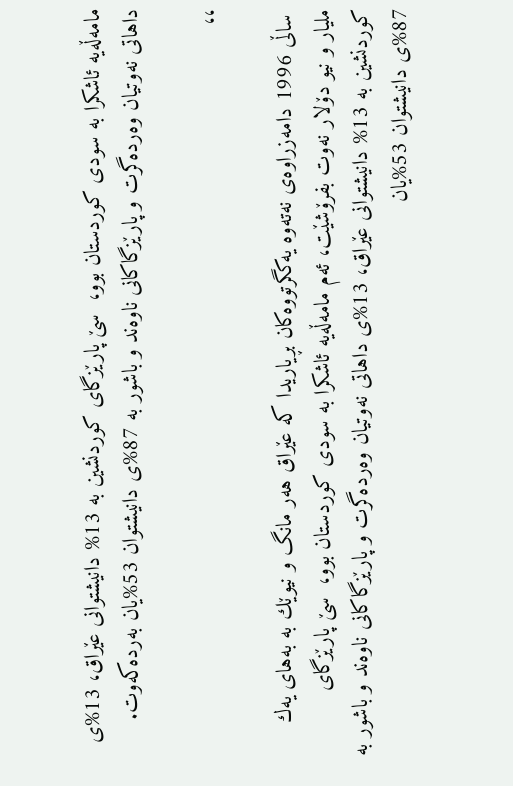مامه‌ڵه‌یه‌ ئاشكرا به‌ سودی كوردستان بوو،  سێ پارێزگای كوردنشین به‌ 13% دانیشتوانی عێراق، 13%ی داهاتی نه‌وتیان وه‌رده‌گرت و پارێزگاكانی ناوه‌ند و باشور به‌ 87%ی دانیشتوان 53%یان به‌رده‌كه‌وت.

،،

 ساڵی 1996 دامه‌زراوه‌ی‌ نه‌ته‌وه‌ یه‌كگرتووه‌كان بڕیاریدا كه‌ عێراق هه‌ر مانگ و نیوێك به‌ به‌های یه‌ك ملیار و نیو دۆلار نه‌وت بفرۆشێت، ئەم مامه‌ڵه‌یه‌ ئاشكرا به‌ سودی كوردستان بوو،  سێ پارێزگای كوردنشین به‌ 13% دانیشتوانی عێراق، 13%ی داهاتی نه‌وتیان وه‌رده‌گرت و پارێزگاكانی ناوه‌ند و باشور به‌ 87%ی دانیشتوان 53%یان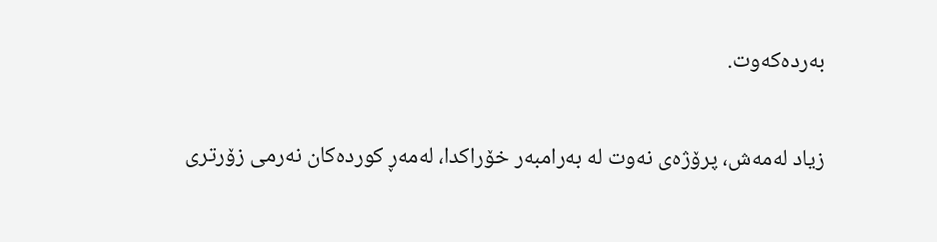به‌رده‌كه‌وت.

زیاد له‌مه‌ش، پرۆژه‌ی نه‌وت له‌ به‌رامبه‌ر خۆراكدا، له‌مه‌ڕ كورده‌كان نه‌رمی زۆرتری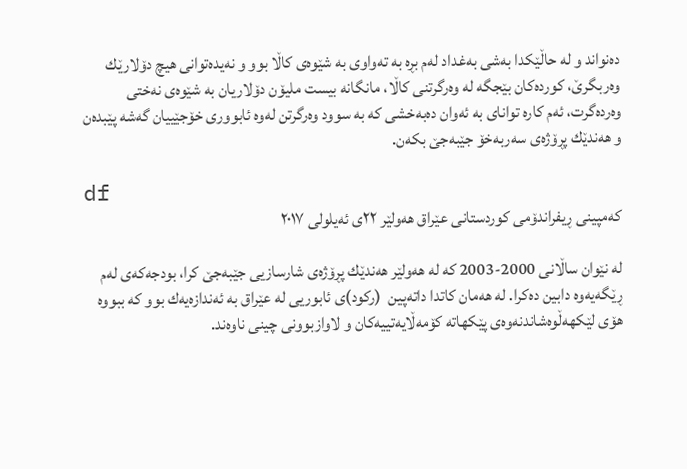ده‌نواند و له‌ حاڵێكدا به‌شی به‌غداد له‌م بڕه‌ به‌ ته‌واوی به‌ شێوه‌ی كاڵا بوو و نه‌یده‌توانی هیچ دۆلارێك وه‌ربگرێ، كورده‌كان بێجگه‌ له‌ وه‌رگرتنی كاڵا، مانگانه‌ بیست ملیۆن دۆلاریان به‌ شێوه‌ی نەختی وه‌رده‌گرت، ئه‌م كاره‌ توانای به‌ ئه‌وان ده‌به‌خشی كه‌ به‌ سوود وه‌رگرتن له‌وه‌ ئابووری خۆجێییان گه‌شه‌ پێبده‌ن و هه‌ندێك پڕۆژه‌ی سه‌ربه‌خۆ جێبه‌جێ بكه‌ن.

df
کەمپینی ڕیفراندۆمی کوردستانی عێراق هەولێر ٢٢ی ئەیلولی ٢٠١٧

له‌ نێوان ساڵانی 2000-2003 كه‌ له‌ هه‌ولێر هه‌ندێك پڕۆژه‌ی شارسازیی جێبه‌جێ كرا، بودجه‌كه‌ی له‌م ڕێگه‌یه‌وه‌ دابین ده‌كرا. له‌ هه‌مان كاتدا داته‌پین  (ركود)ی ئابوریی له‌ عێراق به‌ ئه‌ندازه‌یه‌ك بوو كه‌ ببووه‌ هۆی لێكهه‌ڵوه‌شاندنه‌وه‌ی پێكهاته‌ كۆمه‌ڵایه‌تییه‌كان و لاوازبوونی چینی ناوه‌ند.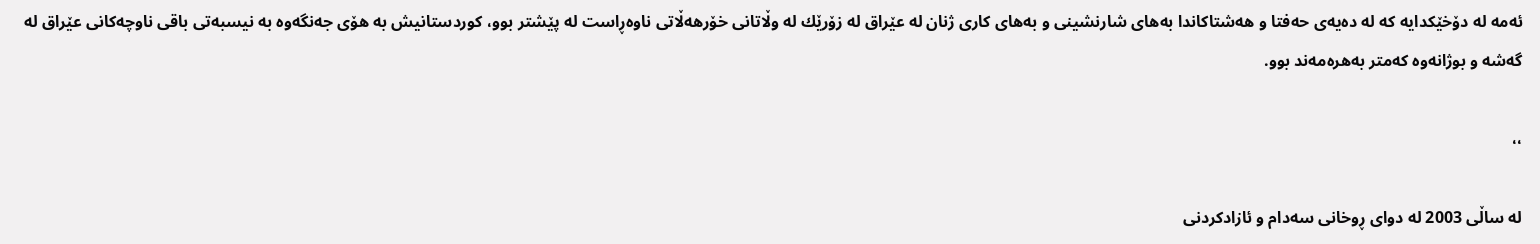ئه‌مه‌ له‌ دۆخێكدایه‌ كه‌ له‌ ده‌یه‌ی حه‌فتا و هه‌شتاكاندا به‌های شارنشینی و به‌های كاری ژنان له‌ عێراق له‌ زۆرێك له‌ وڵاتانی خۆرهه‌ڵاتی ناوه‌ڕاست له‌ پێشتر بوو، كوردستانیش به‌ هۆی جه‌نگه‌وه‌ به‌ نیسبه‌تی باقی ناوچه‌كانی عێراق له‌ گه‌شه‌ و بوژانه‌وه‌ كه‌متر به‌هره‌مه‌ند بوو.

،،

له‌ ساڵی 2003 له‌ دوای ڕوخانی سه‌دام و ئازادكردنی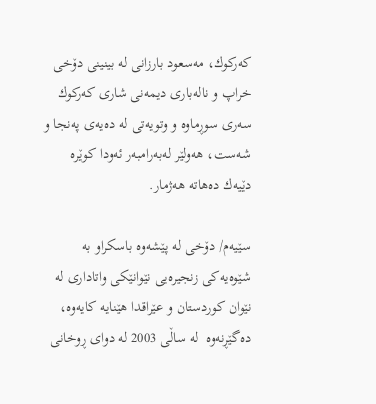كه‌ركوك، مه‌سعود بارزانی له‌ بینینی دۆخی خراپ و ناله‌باری دیمه‌نی شاری كه‌ركوك سه‌ری سوڕماوه‌ و وتویه‌تی له‌ ده‌یه‌ی په‌نجا و شه‌ست، هه‌ولێر له‌به‌رامبه‌ر ئه‌ودا كوێره‌ دێیه‌ك ده‌هاته‌ هه‌ژمار.

سێیەم/ دۆخی له‌ پێشه‌وه‌ باسكراو به‌ شێوه‌یه‌كی زنجیرەیی نێوانێكی واتاداری له‌ نێوان كوردستان و عێراقدا هێنایه‌ كایه‌وه‌، ده‌گێڕنه‌وه‌  له‌ ساڵی 2003 له‌ دوای ڕوخانی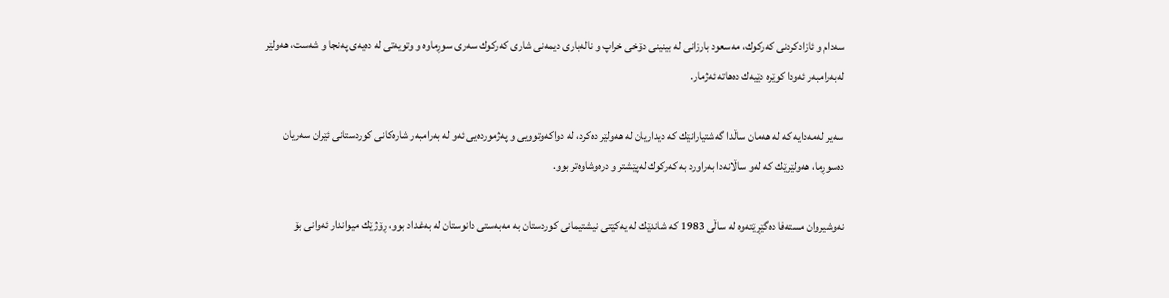سه‌دام و ئازادكردنی كه‌ركوك، مه‌سعود بارزانی له‌ بینینی دۆخی خراپ و ناله‌باری دیمه‌نی شاری كه‌ركوك سه‌ری سوڕماوه‌ و وتویه‌تی له‌ ده‌یه‌ی په‌نجا و شه‌ست، هه‌ولێر له‌به‌رامبه‌ر ئه‌ودا كوێره‌ دێیه‌ك ده‌هاته‌ ئه‌ژمار.

سه‌یر له‌مه‌دایه‌ كه‌ له‌ هه‌مان ساڵدا گه‌شتیارانێك كه‌ دیداریان له‌ هه‌ولێر ده‌كرد، له‌ دواكه‌وتوویی و په‌ژمورده‌یی ئه‌و له‌ به‌رامبه‌ر شاره‌كانی كوردستانی ئێران سه‌ریان ده‌سوڕما، هه‌ولێرێك كه‌ له‌و ساڵانه‌دا بەراورد به‌ كه‌ركوك له‌پێشتر و دره‌وشاوه‌تر بوو.

نه‌وشیروان مسته‌فا ده‌گێڕێته‌وه‌ له‌ ساڵی 1983 كه‌ شاندێك له‌ یه‌كێتی نیشتیمانی كوردستان به‌ مه‌به‌ستی دانوستان له‌ به‌غداد بوو، ڕۆژێك میواندار ئه‌وانی بۆ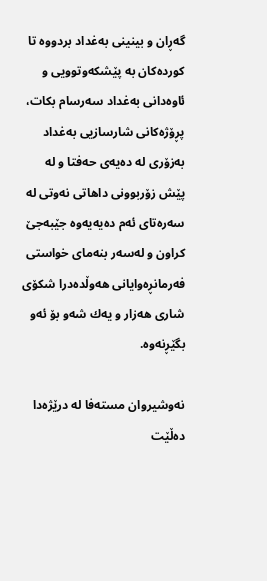گه‌ڕان و بینینی به‌غداد بردووه‌ تا كورده‌كان به پێشكه‌وتوویی و ئاوه‌دانی به‌غداد سه‌رسام بكات،  پڕۆژه‌كانی شارسازیی به‌غداد به‌زۆری له‌ ده‌یه‌ی حه‌فتا و له‌ پێش زۆربوونی داهاتی نه‌وتی له‌ سه‌ره‌تای ئه‌م ده‌یه‌یه‌وه‌ جێبه‌جێ كراون و له‌سه‌ر بنه‌مای خواستی فه‌رمانڕه‌وایانی هه‌وڵده‌درا شكۆی شاری هه‌زار و یه‌ك شه‌و بۆ ئه‌و بگێڕنه‌وه‌.

نه‌وشیروان مسته‌فا له‌ درێژه‌دا ده‌ڵێت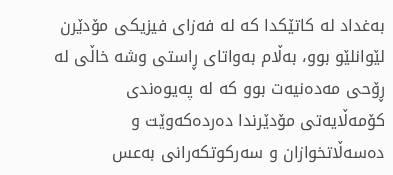به‌غداد له‌ كاتێكدا كه‌ له‌ فه‌زای فیزیكی مۆدێرن لێوانلێو بوو، به‌ڵام به‌واتای ڕاستی وشه‌ خاڵی له‌ ڕۆحی مه‌ده‌نیه‌ت بوو كه‌ له‌ په‌یوه‌ندی كۆمه‌ڵایه‌تی مۆدێرندا ده‌رده‌كه‌وێت و ده‌سه‌ڵاتخوازان و سه‌ركوتكه‌رانی به‌عس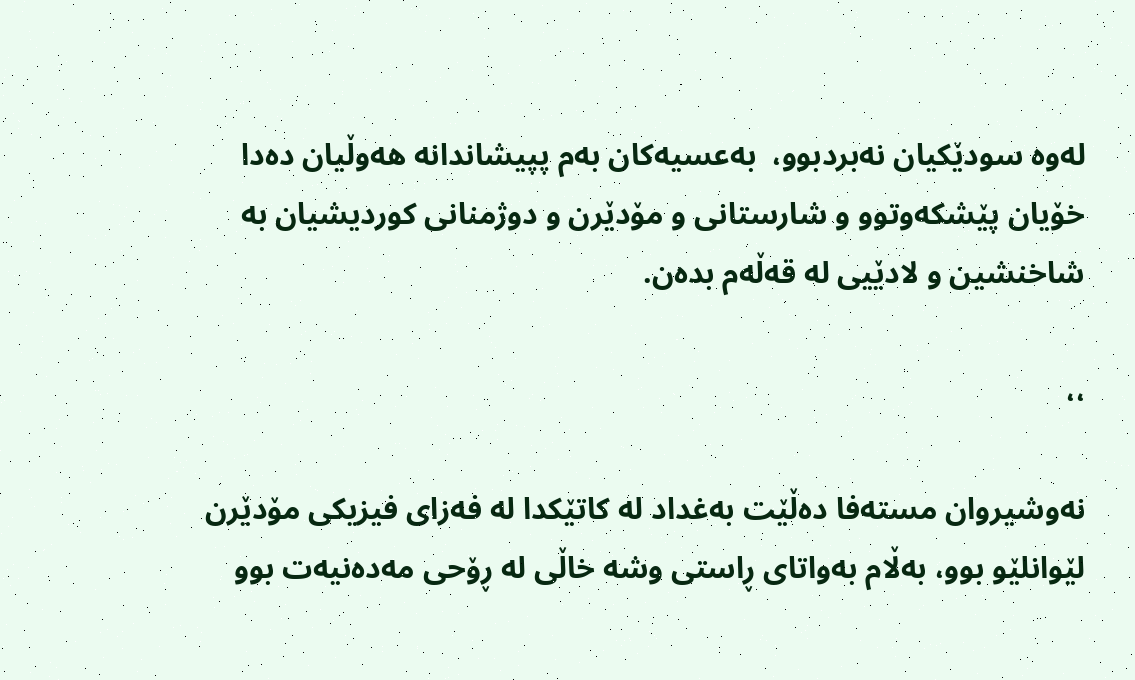له‌وه‌ سودێكیان نه‌بردبوو،  به‌عسیه‌كان به‌م پپیشاندانه‌ هه‌وڵیان ده‌دا خۆیان پێشكه‌وتوو و شارستانی و مۆدێرن و دوژمنانی كوردیشیان به‌ شاخنشین و لادێیی له‌ قه‌ڵه‌م بده‌ن.

،،

نه‌وشیروان مسته‌فا ده‌ڵێت به‌غداد له‌ كاتێكدا له‌ فه‌زای فیزیكی مۆدێرن لێوانلێو بوو، به‌ڵام به‌واتای ڕاستی وشه‌ خاڵی له‌ ڕۆحی مه‌ده‌نیه‌ت بوو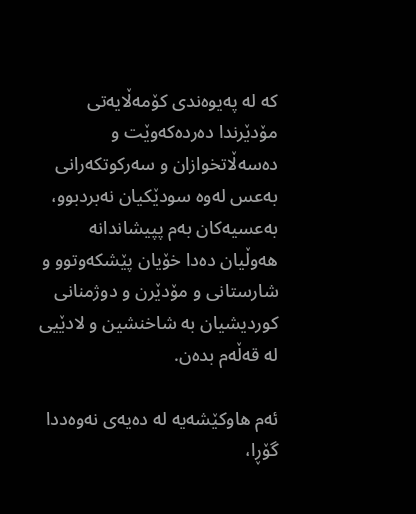كه‌ له‌ په‌یوه‌ندی كۆمه‌ڵایه‌تی مۆدێرندا ده‌رده‌كه‌وێت و ده‌سه‌ڵاتخوازان و سه‌ركوتكه‌رانی به‌عس له‌وه‌ سودێكیان نه‌بردبوو،  به‌عسیه‌كان به‌م پپیشاندانه‌ هه‌وڵیان ده‌دا خۆیان پێشكه‌وتوو و شارستانی و مۆدێرن و دوژمنانی كوردیشیان به‌ شاخنشین و لادێیی له‌ قه‌ڵه‌م بده‌ن.

ئه‌م هاوكێشه‌یه‌ له‌ ده‌یه‌ی نه‌وه‌ددا گۆڕا،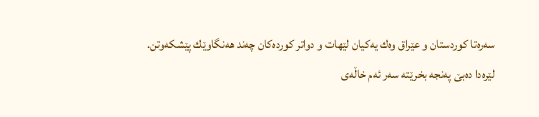سه‌ره‌تا كوردستان و عێراق وه‌ك یه‌كیان لێهات و دواتر كورده‌كان چه‌ند هه‌نگاوێك پێشكه‌وتن. لێره‌دا ده‌بێ په‌نجه‌ بخرێته‌ سه‌ر ئه‌م خاڵه‌ی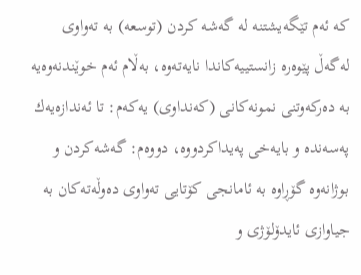كه‌ ئه‌م تێگه‌یشتنه‌ له‌ گه‌شه‌ كردن (توسعه‌) به‌ ته‌واوی له‌گه‌ڵ پێوه‌ره‌ زانستییه‌كاندا نایه‌ته‌وه‌، به‌ڵام ئه‌م خوێندنه‌وه‌یه‌ به‌ ده‌ركه‌وتنی نمونه‌كانی (كه‌نداوی) یه‌كەم: تا ئه‌ندازه‌یه‌ك په‌سه‌نده‌ و بایه‌خی په‌یداكردووه‌، دووەم: گه‌شه‌كردن و بوژانه‌وه گۆڕاوه‌‌ به‌ ئامانجی كۆتایی ته‌واوی ده‌وڵه‌ته‌كان به‌ جیاوازی ئایدۆلۆژی و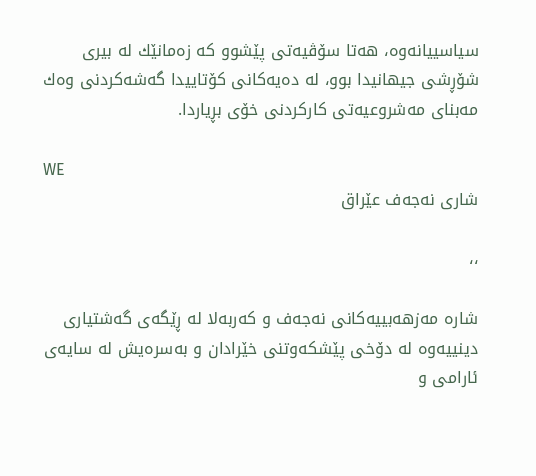سیاسییانه‌وه‌، هه‌تا سۆڤیه‌تی پێشوو كه‌ زه‌مانێك له‌ بیری شۆڕشی جیهانیدا بوو، له‌ ده‌یه‌كانی كۆتاییدا گه‌شه‌كردنی وه‌ك مه‌بنای مه‌شروعیه‌تی كاركردنی خۆی بڕیاردا.

WE
شاری نەجەف عێراق

،،

شاره‌ مه‌زهه‌بییه‌كانی نه‌جه‌ف و كه‌ربه‌لا له‌ ڕێگه‌ی گه‌شتیاری دینییه‌وه‌ له‌ دۆخی پێشكه‌وتنی خێرادان و به‌سره‌یش له‌ سایه‌ی ئارامی و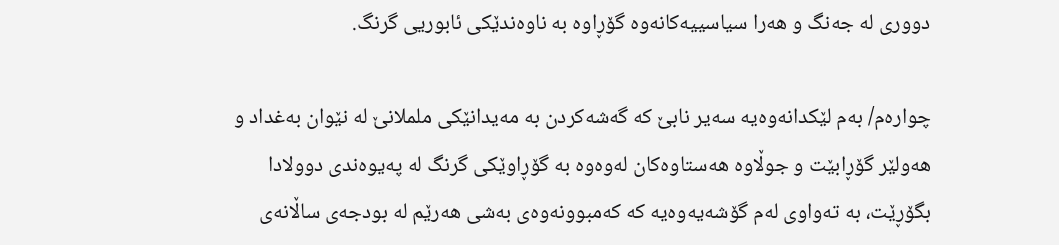دووری له‌ جه‌نگ و هه‌را سیاسییه‌كانه‌وه‌ گۆڕاوه‌ به‌ ناوه‌ندێكی ئابوریی گرنگ.

چوارەم/ به‌م لێكدانه‌وه‌یه‌ سه‌یر نابێ كه‌ گه‌شه‌كردن به‌ مه‌یدانێكی ململانێ له‌ نێوان به‌غداد و هه‌ولێر گۆڕابێت و جوڵاوه‌ هه‌ستاوه‌كان له‌وه‌وه‌ به‌ گۆڕاوێكی گرنگ له‌ په‌یوه‌ندی دوولادا بگۆڕێت، به‌ ته‌واوی له‌م گۆشه‌یه‌وه‌یه‌ كه‌ كه‌مبوونه‌وه‌ی به‌شی هه‌رێم له‌ بودجه‌ی ساڵانه‌ی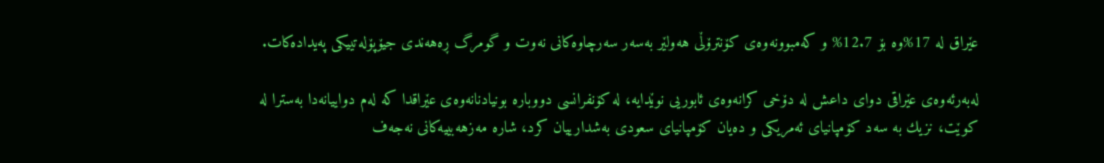عێراق له‌ 17%وه‌ بۆ 12.7% و كه‌مبوونه‌وه‌ی كۆنترۆڵی هه‌ولێر به‌سه‌ر سه‌رچاوه‌كانی نه‌وت و گومرگ ڕه‌هه‌ندی جیۆپۆلەتییكی په‌یداده‌كات.

له‌به‌رئه‌وه‌ی عێراقی دوای داعش له‌ دۆخی كرانه‌وه‌ی ئابوریی نوێدایه‌، له‌ كۆنفرانسی دووباره‌ بونیادنانه‌وه‌ی عێراقدا كه‌ له‌م دواییانه‌دا به‌سترا لە کوێت، نزیك به‌ سه‌د كۆمپانیای ئه‌مریكی و ده‌یان كۆمپانیای سعودی به‌شدارییان كرد، شاره‌ مه‌زهه‌بییه‌كانی نه‌جه‌ف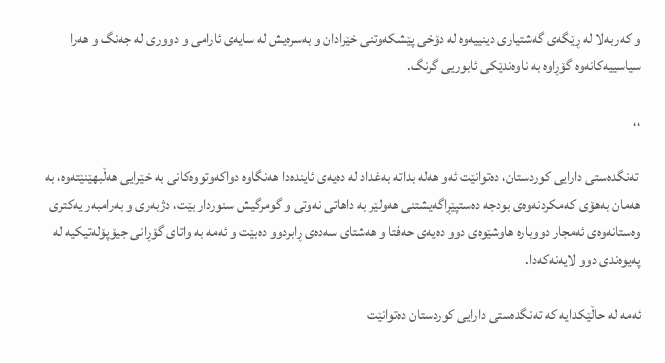و كه‌ربه‌لا له‌ ڕێگه‌ی گه‌شتیاری دینییه‌وه‌ له‌ دۆخی پێشكه‌وتنی خێرادان و به‌سره‌یش له‌ سایه‌ی ئارامی و دووری له‌ جه‌نگ و هه‌را سیاسییه‌كانه‌وه‌ گۆڕاوه‌ به‌ ناوه‌ندێكی ئابوریی گرنگ.

،،

 ته‌نگده‌ستی دارایی كوردستان، ده‌توانێت ئه‌و هه‌له‌ بداته‌ به‌غداد له‌ ده‌یه‌ی ئاینده‌دا هه‌نگاوه‌ دواكه‌وتووه‌كانی به‌ خێرایی هه‌ڵبهێنێته‌وه‌، به‌ هه‌مان بەهۆی کەمکردنەوەی بودجە ده‌ستپێڕاگه‌یشتنی هه‌ولێر به‌ داهاتی نه‌وتی و گومرگیش سنوردار بێت، دژبه‌ری و به‌رامبه‌ر یه‌كتری وه‌ستانه‌وه‌ی ئه‌مجار دووباره‌ هاوشێوه‌ی دوو ده‌یه‌ی حه‌فتا و هه‌شتای سه‌ده‌ی ڕابردوو ده‌بێت و ئه‌مه‌ به‌ واتای گۆڕانی جیۆپۆلەتیكیه‌ له‌ په‌یوه‌ندی دوو لایه‌نه‌كه‌دا.

ئه‌مه‌ له‌ حاڵێكدایه‌ كه‌ ته‌نگده‌ستی دارایی كوردستان ده‌توانێت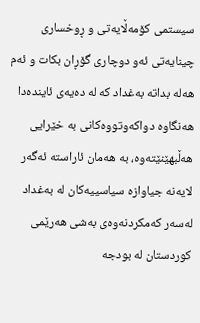سیستمی كۆمه‌ڵایه‌تی و ڕوخساری چینایه‌تی ئه‌و دوچاری گۆڕان بكات و ئه‌م هه‌له‌ بداته‌ به‌غداد كه‌ له‌ ده‌یه‌ی ئاینده‌دا هه‌نگاوه‌ دواكه‌وتووه‌كانی به‌ خێرایی هه‌ڵبهێنێته‌وه‌، به‌ هه‌مان ئاراسته‌ ئه‌گه‌ر لایه‌نه‌ جیاوازه‌ سیاسییه‌كان له‌ به‌غداد له‌سه‌ر كه‌مكردنه‌وه‌ی به‌شی هه‌رێمی کوردستان له‌ بودجه‌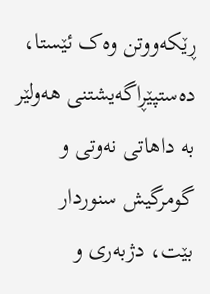ڕێكەووتن وەک ئێستا، ده‌ستپێڕاگه‌یشتنی هه‌ولێر به‌ داهاتی نه‌وتی و گومرگیش سنوردار بێت، دژبه‌ری و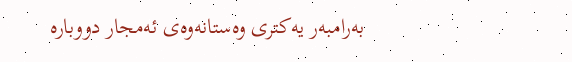به‌رامبه‌ر یه‌كتری وه‌ستانه‌وه‌ی ئه‌مجار دووباره‌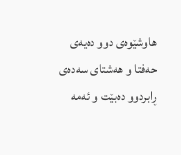هاوشێوه‌ی دوو ده‌یه‌ی حه‌فتا و هه‌شتای سه‌ده‌ی ڕابردوو ده‌بێت و ئه‌مه‌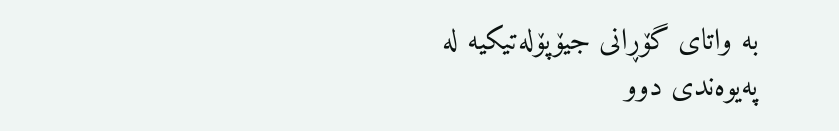به‌ واتای گۆڕانی جیۆپۆلەتیكیه‌ له‌ په‌یوه‌ندی دوو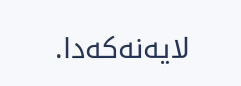لایه‌نه‌كه‌دا.